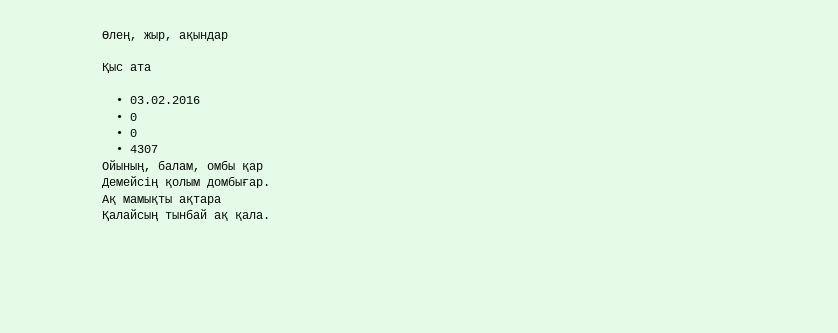Өлең, жыр, ақындар

Қыс ата

  • 03.02.2016
  • 0
  • 0
  • 4307
Ойының, балам, омбы қар
Демейсің қолым домбығар.
Ақ мамықты ақтара
Қалайсың тынбай ақ қала.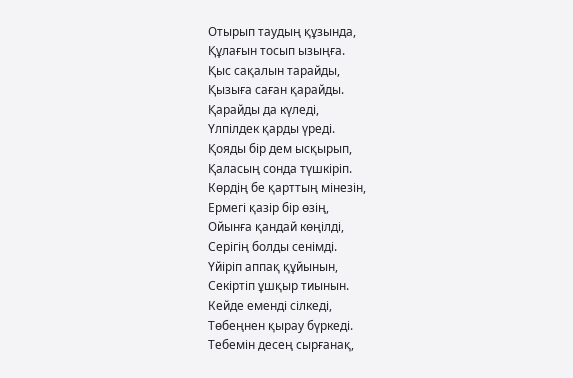Отырып таудың құзында,
Құлағын тосып ызыңға.
Қыс сақалын тарайды,
Қызыға саған қарайды.
Қарайды да күледі,
Үлпілдек қарды үреді.
Қояды бір дем ысқырып,
Қаласың сонда түшкіріп.
Көрдің бе қарттың мінезін,
Ермегі қазір бір өзің,
Ойынға қандай көңілді,
Серігің болды сенімді.
Үйіріп аппақ құйынын,
Секіртіп ұшқыр тиынын.
Кейде еменді сілкеді,
Төбеңнен қырау бүркеді.
Тебемін десең сырғанақ,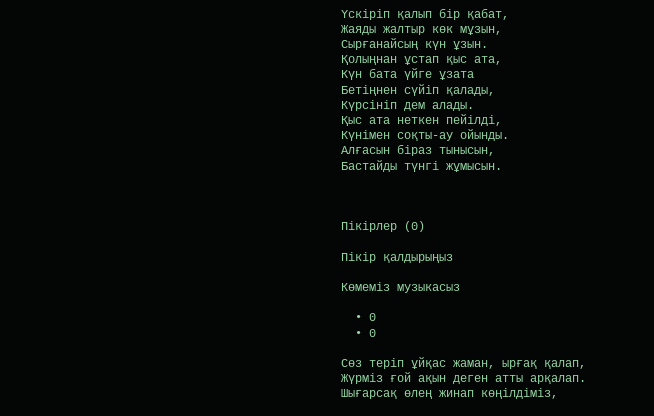Үскіріп қалып бір қабат,
Жаяды жалтыр көк мұзын,
Сырғанайсың күн ұзын.
Қолыңнан ұстап қыс ата,
Күн бата үйге ұзата
Бетіңнен сүйіп қалады,
Күрсініп дем алады.
Қыс ата неткен пейілді,
Күнімен соқты-ау ойынды.
Алғасын біраз тынысын,
Бастайды түнгі жұмысын.



Пікірлер (0)

Пікір қалдырыңыз

Көмеміз музыкасыз

  • 0
  • 0

Сөз теріп ұйқас жаман, ырғақ қалап,
Жүрміз ғой ақын деген атты арқалап.
Шығарсақ өлең жинап көңілдіміз,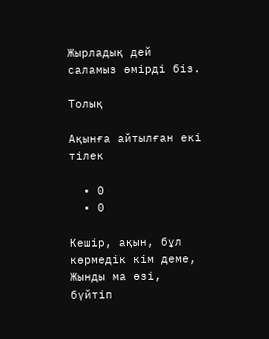Жырладық дей саламыз өмірді біз.

Толық

Ақынға айтылған екі тілек

  • 0
  • 0

Кешір, ақын, бұл көрмедік кім деме,
Жынды ма өзі, бүйтіп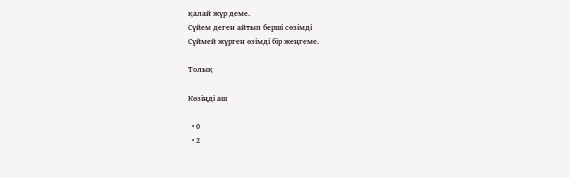қалай жүр деме.
Сүйем деген айтып берші сөзімді
Сүймей жүрген өзімді бір жеңгеме.

Толық

Көзіңді аш

  • 0
  • 2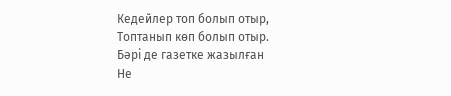Кедейлер топ болып отыр,
Топтанып көп болып отыр.
Бәрі де газетке жазылған
Не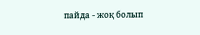пайда - жоқ болып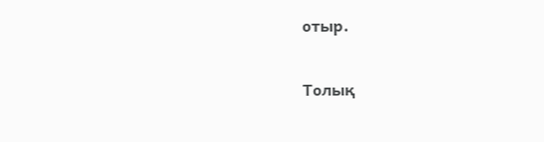отыр.

Толық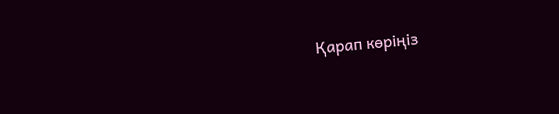Қарап көріңіз